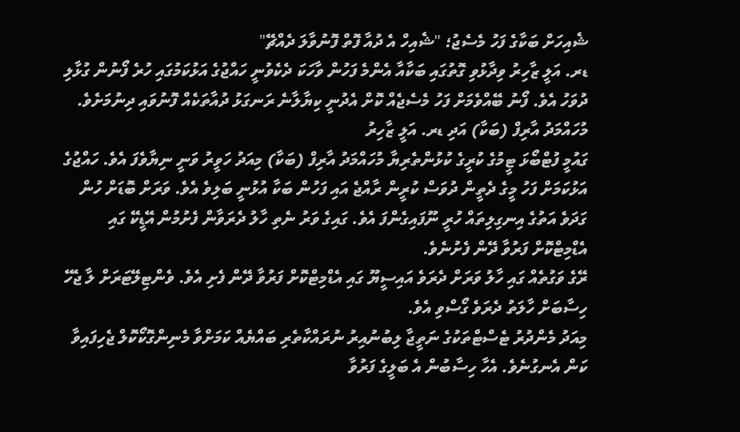ޝެއިހަށް ބަކާގެ ފަހު މެސެޖު؛ "ޝެއިހް އެ ދުއާ ފޮތް ފޮނުވާލަ ދެއްޗޭ"
ޑރ. އަލީ ޒާހިރު ވިދާޅުވި ގޮތުގައި ބަކާއާ އެންމެ ފަހުން ވާހަކަ ދެކެވުނީ ހައްޖުގެ އަޅުކަމުގައި ހުރެ ފޯނުން ގުޅާލި ދުވަހު އެވެ. ފޯނު ބޭއްވެމަށް ފަހު މެސެޖެއް ކޮށް އެދުނީ ކިޔާލާނެ ރަނގަޅު ދުއާތަކެއް ފޮނުވައި ދިނުމަށެވެ.
މުހައްމަދު އާރިފް (ބަކާ) އަދި ޑރ. އަލީ ޒާހިރު
ގައުމީ ފުޓްބޯޅަ ޓީމުގެ ކުރީގެ ކުޅުންތެރިޔާ މުހައްމަދު އާރިފް (ބަކާ) މިއަދު ހަވީރު ވަނީ ނިޔާވެފަ އެވެ. ހައްޖުގެ އަޅުކަމަށް ފަހު މީގެ ދެތީން ދުވަސް ކުރީން ރާއްޖެ އައި ފަހުން ބަކާ އުޅުނީ ބަލިވެ އެވެ. ވަރަށް ބޮޑަށް ހުން ގަދަވެ އަތުގެ އިނގިލިތައް ހުރީ ނޫފައިގެންފަ އެވެ. ގައިގެ ވަރު ނެތި ހާލު ދެރަވާން ފެށުމުން އޭޑީކޭ ގައި އެޑްމިޓްކޮށް ފަރުވާ ދޭން ފެށުނެވެ.
ރޭގެ ވަގުތެއް ގައި ހާލު ވަރަށް ދެރަވެ އައިސީޔޫ ގައި އެޑްމިޓްކޮށް ފަރުވާ ދޭން ފެށި އެވެ. ވެންޓިލޭޓަރަށް ލާ ޖެހޭ ހިސާބަށް ހާލަތު ދެރަވެ ގޯސްވި އެވެ.
މިއަދު މެންދުރު ޓެސްޓްތަކުގެ ނަތީޖާ ލިބުނުއިރު ނުރައްކާތެރި ބައްޔެއް ކަމަށްވާ މެނިންގޮކޯކޮލް ޖެހިފައިވާ ކަން އެނގުނެވެ. އެހާ ހިސާބުން އެ ބަލީގެ ފަރުވާ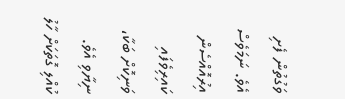ވަގުތުން ފެށި އެވެ. ނަމަވެސް އިރުއޮއްސެން ކައިރިވެފައި ވަނިކޮށް ބަކާ، ނިޔާވި އެވެ.
ކުއްލި ގޮތަކަށް ހާލު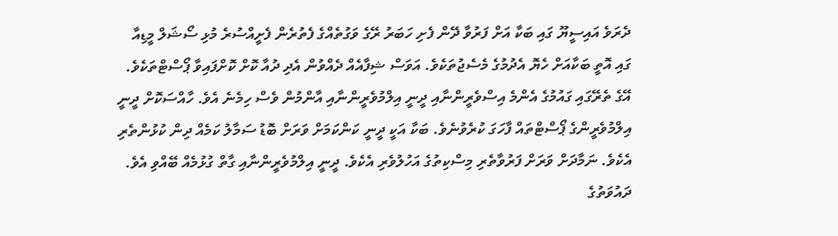ދެރަވެ އައިސީޔޫ ގައި ބަކާ އަށް ފަރުވާ ދޭން ފެށި ހަބަރު ރޭގެ ވަގުތެއްގެ ފެތުރެން ފެށީއްސުރެ މުޅި ސޯޝަލް މީޑިއާ ގައި އޮތީ ބަކާއަށް ހެޔޮ އެދުމުގެ މެސެޖުތަކެވެ. އަވަސް ޝިފާއެއް ދެއްވުން އެދި ދުއާ ކޮށް ކޮށްފައިވާ ޕޯސްޓްތަކެވެ.
އޭގެ ތެރޭގައި ގައުމުގެ އެންމެ އިސްވެރީންނާއި ދީނީ އިލްމުވެރީންނާއި އާންމުން ވެސް ހިމެނެ އެވެ. ހާއްސަކޮށް ދީނީ އިލްމުވެރީންގެ ޕޯސްޓްތައް ފާހަގަ ކުރެވުނެވެ. ބަކާ އަކީ ދީނީ ކަންކަމަށް ވަރަށް ބޮޑު ސަމާލު ކަމެއް ދިން ކުޅުންތެރި އެކެވެ. ނަމާދަށް ވަރަށް ފަރުވާތެރި މިސްކިތުގެ އަހުލުވެރި އެކެވެ. ދީނީ އިލްމުވެރީންނާއި ގާތް ގުޅުމެއް ބޭއްވި އެވެ. ދައުވަތުގެ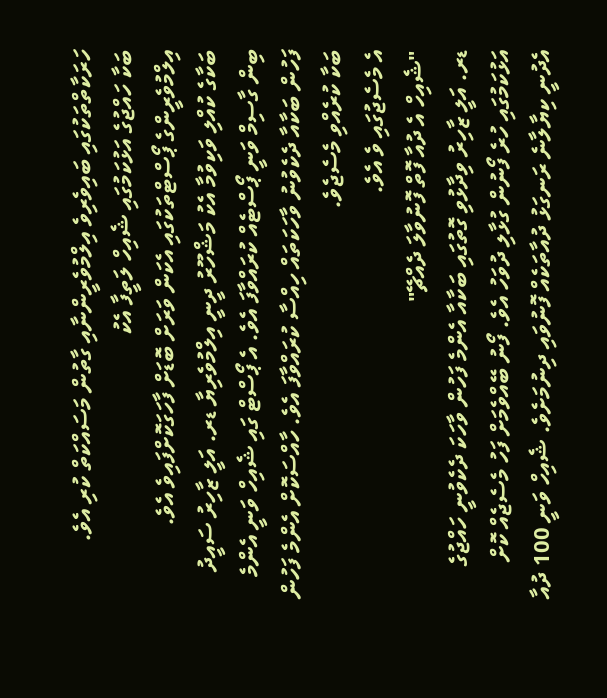ހަރަކާތްތަކުގައި ބައިވެރިވެ އިލްމުވެރީންނާއި ގާތުން މަސައްކަތް ކުރި އެވެ.
ބަކާ ހައްޖުގެ އަޅުކަމުގައި ޝެއިހް ލަތީފާ އެކު
އިލްމުވެރީންގެ ޕޯސްޓްތަކުގައި އެކަން ވަރަށް ބޮޑަށް ފާހަގަކޮށްފައިވެ އެވެ.
ބަކާގެ ކުއްލި ވަކިވުމާ އެކު މަޝްހޫރު ދީނީ އިލްމުވެރިޔާ ޑރ. އަލީ ޒާހިރު ސައީދު ބިން ގާސިމް ވަނީ ޕޯސްޓެއް ކުރައްވާފަ އެވެ. އެ ޕޯސްޓް ގައި ޝެއިހް ވަނީ އެންމެ ފަހުން ބަކާއާ ދެކެވުނު ވާހަކަތައް ހިއްސާ ކުރައްވާފަ އެވެ. ހާއްސަކޮށް އެންމެ ފަހުން ބަކާ ކުރެއްވި މެސެޖެވެ.
އެ މެސެޖުގައި ވެ އެވެ.
"ޝެއިހް އެ ދުއާ ފޮތް ފޮނުވާލަ ދެއްޗޭ"
ޑރ. އަލީ ޒާހިރު ވިދާޅުވި ގޮތުގައި ބަކާއާ އެންމެ ފަހުން ވާހަކަ ދެކެވުނީ ހައްޖުގެ އަޅުކަމުގައި ހުރެ ފޯނުން ގުޅާލި ދުވަހު އެވެ. ފޯނު ބޭއްވެމަށް ފަހު މެސެޖެއް ކޮށް އެދުނީ ކިޔާލާނެ ރަނގަޅު ދުއާތަކެއް ފޮނުވައި ދިނުމަށެވެ. ޝެއިހް ވަނީ 100 ދުއާ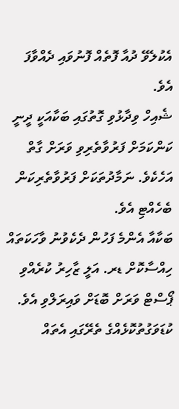އެކުލެވޭ ދުއާ ފޮތެއް ފޮނުވައި ދެއްވާފަ އެވެ.
ޝެއިހް ވިދާޅުވި ގޮތުގައި ބަކާއަކީ ދީނީ ކަންކަމަށް ފަރުވާތެރިވި ވަރަށް ގާތް އަހެކެވެ. ނަމާދުތަކަށް ފަރުވާތެރިކަން ބެހެއްޓި އެވެ.
ބަކާއާ އެންމެ ފަހުން ދެކެވުނު ވާހަކަތައް ހިއްސާކޮށް ޑރ. އަލީ ޒާހިރު ކުރެއްވި ޕޯސްޓް ވަރަށް ބޮޑަށް ވައިރަލްވި އެވެ. ކުޑަވަގުތުކޮޅެއްގެ ތެރޭގައި އެތައް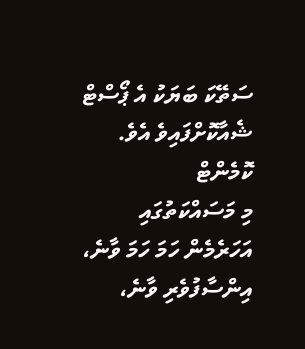ސަތޭކަ ބަޔަކު އެ ޕޯސްޓް ޝެއާކޮށްފައިވެ އެވެ.
ކޮމެންޓް
މި މަސައްކަތުގައި އަހަރެމެން ހަމަ ހަމަ ވާނެ، އިންސާފުވެރި ވާނެ،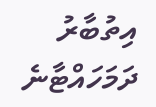އިތުބާރު ދަމަހައްޓާނެ